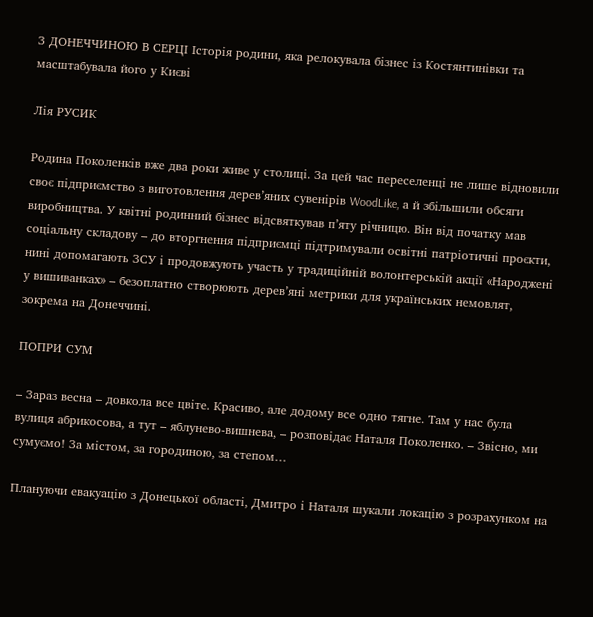З ДОНЕЧЧИНОЮ В СЕРЦІ Історія родини, яка релокувала бізнес із Костянтинівки та масштабувала його у Києві

Лія РУСИК

Родина Поколенків вже два роки живе у столиці. За цей час переселенці не лише відновили своє підприємство з виготовлення дерев’яних сувенірів WoodLike, а й збільшили обсяги виробництва. У квітні родинний бізнес відсвяткував п’яту річницю. Він від початку мав соціальну складову – до вторгнення підприємці підтримували освітні патріотичні проєкти, нині допомагають ЗСУ і продовжують участь у традиційній волонтерській акції «Народжені у вишиванках» – безоплатно створюють дерев’яні метрики для українських немовлят, зокрема на Донеччині.

ПОПРИ СУМ

– Зараз весна – довкола все цвіте. Красиво, але додому все одно тягне. Там у нас була вулиця абрикосова, а тут – яблунево-вишнева, – розповідає Наталя Поколенко. – Звісно, ми сумуємо! За містом, за городиною, за степом…

Плануючи евакуацію з Донецької області, Дмитро і Наталя шукали локацію з розрахунком на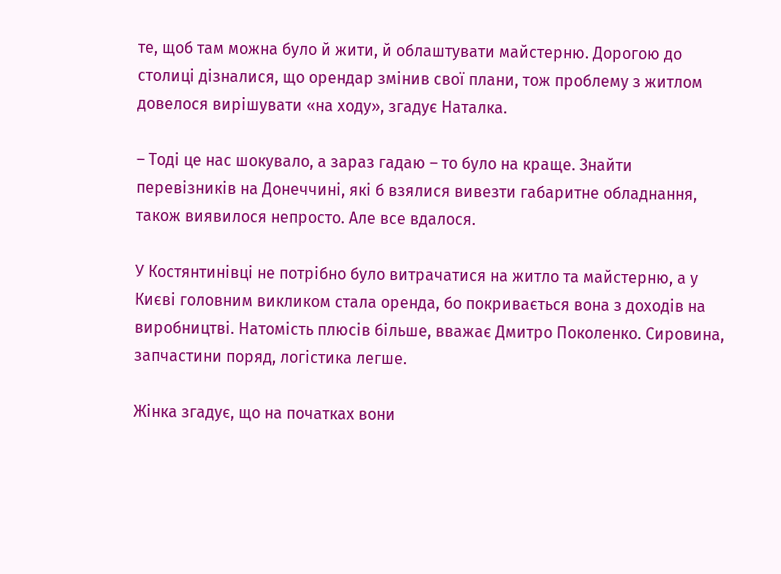те, щоб там можна було й жити, й облаштувати майстерню. Дорогою до столиці дізналися, що орендар змінив свої плани, тож проблему з житлом довелося вирішувати «на ходу», згадує Наталка.

– Тоді це нас шокувало, а зараз гадаю – то було на краще. Знайти перевізників на Донеччині, які б взялися вивезти габаритне обладнання, також виявилося непросто. Але все вдалося.

У Костянтинівці не потрібно було витрачатися на житло та майстерню, а у Києві головним викликом стала оренда, бо покривається вона з доходів на виробництві. Натомість плюсів більше, вважає Дмитро Поколенко. Сировина, запчастини поряд, логістика легше.

Жінка згадує, що на початках вони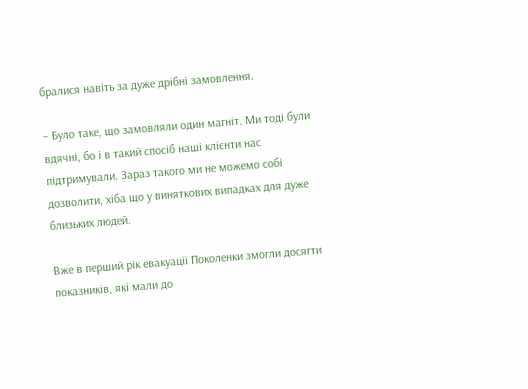бралися навіть за дуже дрібні замовлення.

– Було таке, що замовляли один магніт. Ми тоді були вдячні, бо і в такий спосіб наші клієнти нас підтримували. Зараз такого ми не можемо собі дозволити, хіба що у виняткових випадках для дуже близьких людей.

Вже в перший рік евакуації Поколенки змогли досягти показників, які мали до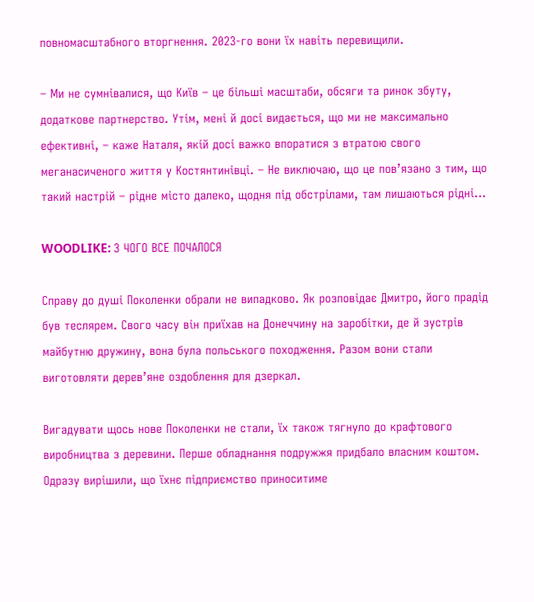повномасштабного вторгнення. 2023-го вони їх навіть перевищили.

– Ми не сумнівалися, що Київ – це більші масштаби, обсяги та ринок збуту, додаткове партнерство. Утім, мені й досі видається, що ми не максимально ефективні, – каже Наталя, якій досі важко впоратися з втратою свого меганасиченого життя у Костянтинівці. – Не виключаю, що це пов’язано з тим, що такий настрій – рідне місто далеко, щодня під обстрілами, там лишаються рідні…

WOODLIKE: З ЧОГО ВСЕ ПОЧАЛОСЯ

Справу до душі Поколенки обрали не випадково. Як розповідає Дмитро, його прадід був теслярем. Свого часу він приїхав на Донеччину на заробітки, де й зустрів майбутню дружину, вона була польського походження. Разом вони стали виготовляти дерев’яне оздоблення для дзеркал.

Вигадувати щось нове Поколенки не стали, їх також тягнуло до крафтового виробництва з деревини. Перше обладнання подружжя придбало власним коштом. Одразу вирішили, що їхнє підприємство приноситиме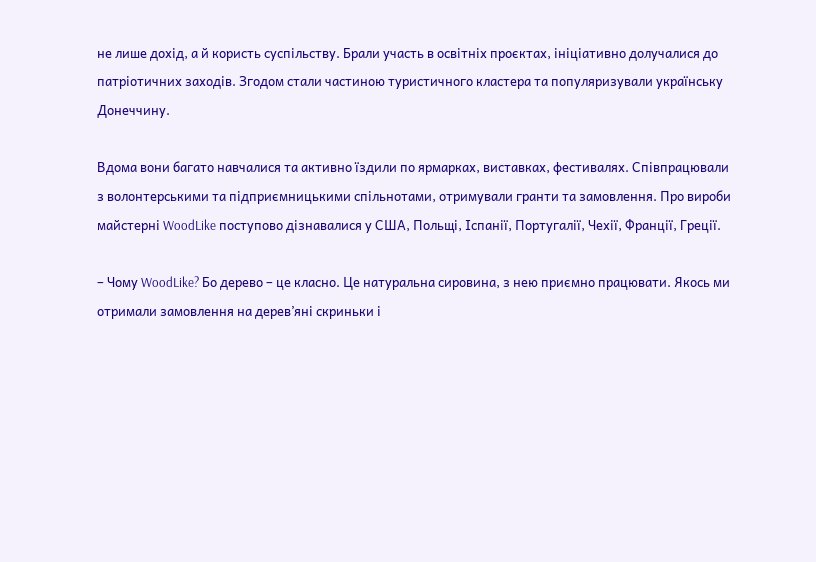не лише дохід, а й користь суспільству. Брали участь в освітніх проєктах, ініціативно долучалися до патріотичних заходів. Згодом стали частиною туристичного кластера та популяризували українську Донеччину.

Вдома вони багато навчалися та активно їздили по ярмарках, виставках, фестивалях. Співпрацювали з волонтерськими та підприємницькими спільнотами, отримували гранти та замовлення. Про вироби майстерні WoodLike поступово дізнавалися у США, Польщі, Іспанії, Португалії, Чехії, Франції, Греції.

– Чому WoodLike? Бо дерево – це класно. Це натуральна сировина, з нею приємно працювати. Якось ми отримали замовлення на дерев’яні скриньки і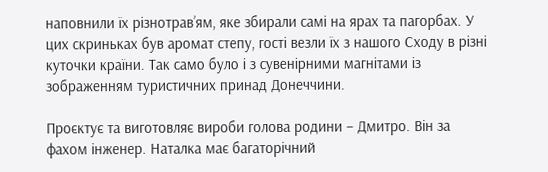наповнили їх різнотрав’ям, яке збирали самі на ярах та пагорбах. У цих скриньках був аромат степу, гості везли їх з нашого Сходу в різні куточки країни. Так само було і з сувенірними магнітами із зображенням туристичних принад Донеччини.

Проєктує та виготовляє вироби голова родини – Дмитро. Він за фахом інженер. Наталка має багаторічний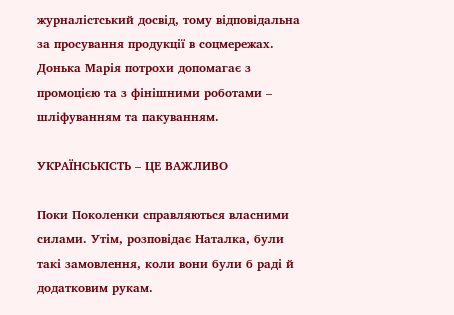журналістський досвід, тому відповідальна за просування продукції в соцмережах. Донька Марія потрохи допомагає з промоцією та з фінішними роботами – шліфуванням та пакуванням.

УКРАЇНСЬКІСТЬ – ЦЕ ВАЖЛИВО

Поки Поколенки справляються власними силами. Утім, розповідає Наталка, були такі замовлення, коли вони були б раді й додатковим рукам.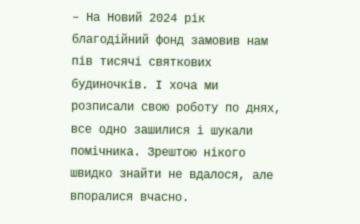– На Новий 2024 рік благодійний фонд замовив нам пів тисячі святкових будиночків. І хоча ми розписали свою роботу по днях, все одно зашилися і шукали помічника. Зрештою нікого швидко знайти не вдалося, але впоралися вчасно.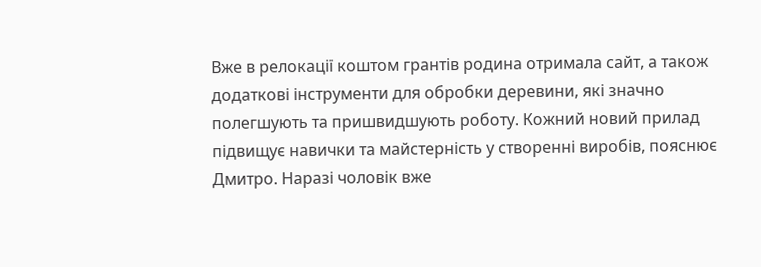Вже в релокації коштом грантів родина отримала сайт, а також додаткові інструменти для обробки деревини, які значно полегшують та пришвидшують роботу. Кожний новий прилад підвищує навички та майстерність у створенні виробів, пояснює Дмитро. Наразі чоловік вже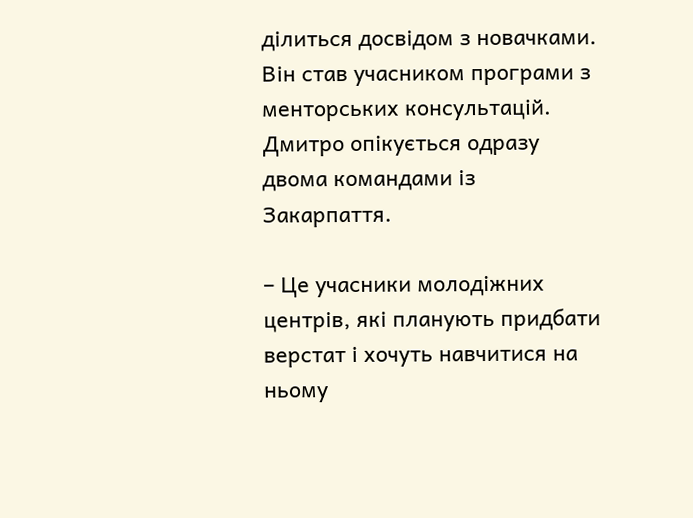ділиться досвідом з новачками. Він став учасником програми з менторських консультацій. Дмитро опікується одразу двома командами із Закарпаття.

– Це учасники молодіжних центрів, які планують придбати верстат і хочуть навчитися на ньому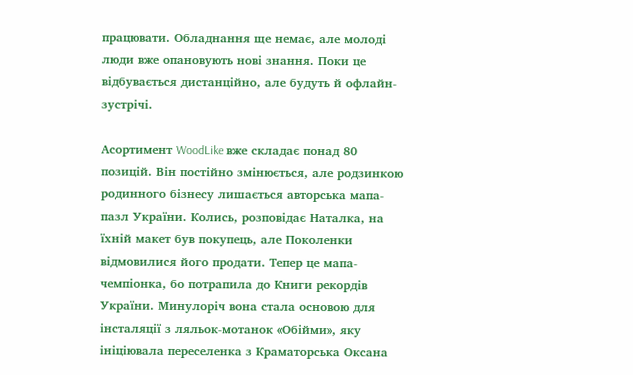працювати. Обладнання ще немає, але молоді люди вже опановують нові знання. Поки це відбувається дистанційно, але будуть й офлайн-зустрічі.

Асортимент WoodLike вже складає понад 80 позицій. Він постійно змінюється, але родзинкою родинного бізнесу лишається авторська мапа-пазл України. Колись, розповідає Наталка, на їхній макет був покупець, але Поколенки відмовилися його продати. Тепер це мапа-чемпіонка, бо потрапила до Книги рекордів України. Минулоріч вона стала основою для інсталяції з ляльок-мотанок «Обійми», яку ініціювала переселенка з Краматорська Оксана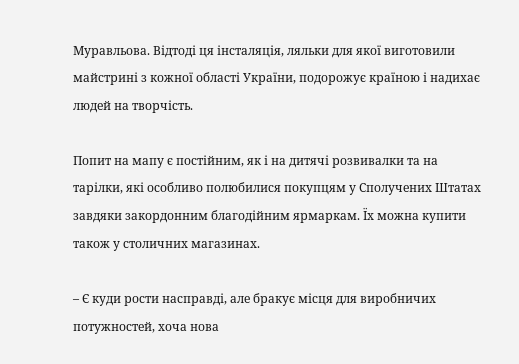Муравльова. Відтоді ця інсталяція, ляльки для якої виготовили майстрині з кожної області України, подорожує країною і надихає людей на творчість.

Попит на мапу є постійним, як і на дитячі розвивалки та на тарілки, які особливо полюбилися покупцям у Сполучених Штатах завдяки закордонним благодійним ярмаркам. Їх можна купити також у столичних магазинах.

– Є куди рости насправді, але бракує місця для виробничих потужностей, хоча нова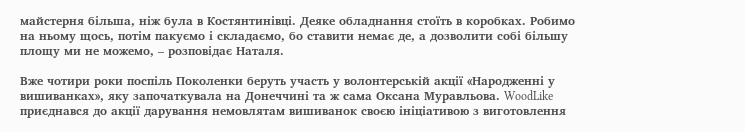майстерня більша, ніж була в Костянтинівці. Деяке обладнання стоїть в коробках. Робимо на ньому щось, потім пакуємо і складаємо, бо ставити немає де, а дозволити собі більшу площу ми не можемо, – розповідає Наталя.

Вже чотири роки поспіль Поколенки беруть участь у волонтерській акції «Народженні у вишиванках», яку започаткувала на Донеччині та ж сама Оксана Муравльова. WoodLike приєднався до акції дарування немовлятам вишиванок своєю ініціативою з виготовлення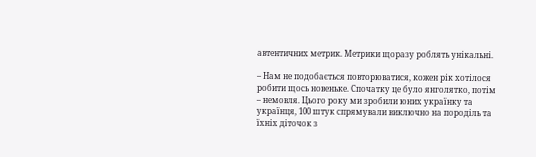автентичних метрик. Метрики щоразу роблять унікальні.

– Нам не подобається повторюватися, кожен рік хотілося робити щось новеньке. Спочатку це було янголятко, потім – немовля. Цього року ми зробили юних українку та українця, 100 штук спрямували виключно на породіль та їхніх діточок з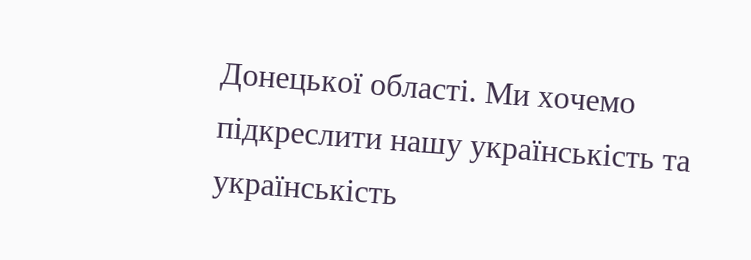Донецької області. Ми хочемо підкреслити нашу українськість та українськість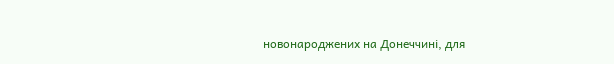новонароджених на Донеччині, для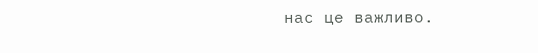нас це важливо.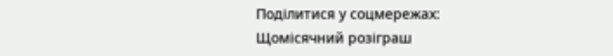Поділитися у соцмережах:
Щомісячний розіграш